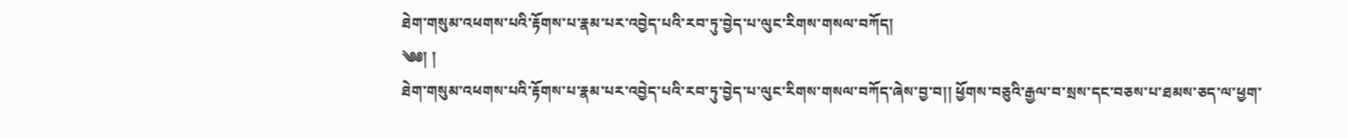ཐེག་གསུམ་འཕགས་པའི་རྟོགས་པ་རྣམ་པར་འབྱེད་པའི་རབ་ཏུ་བྱེད་པ་ལུང་རིགས་གསལ་བཀོད།
༄༅། །
ཐེག་གསུམ་འཕགས་པའི་རྟོགས་པ་རྣམ་པར་འབྱེད་པའི་རབ་ཏུ་བྱེད་པ་ལུང་རིགས་གསལ་བཀོད་ཞེས་བྱ་བ།། ཕྱོགས་བཅུའི་རྒྱལ་བ་སྲས་དང་བཅས་པ་ཐམས་ཅད་ལ་ཕྱག་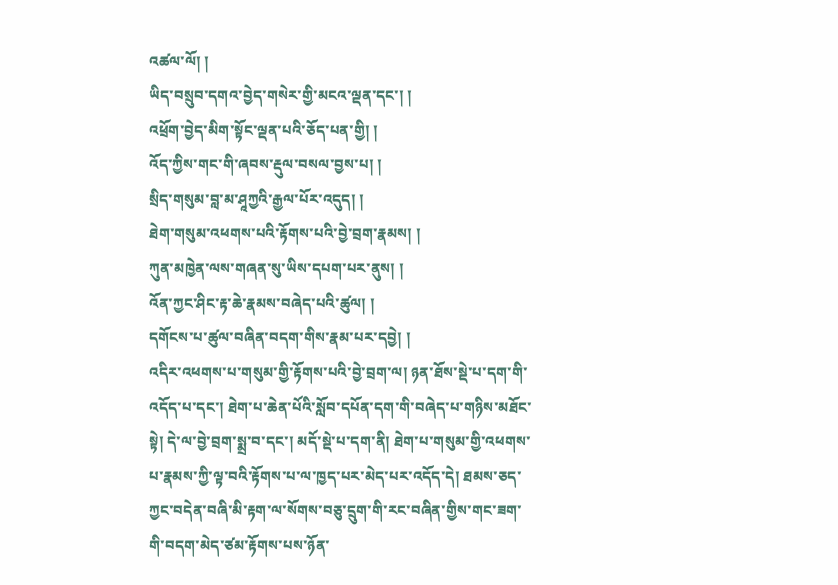འཚལ་ལོ། །
ཡིད་བསྲུབ་དགའ་བྱེད་གསེར་གྱི་མངའ་ལྡན་དང་། །
འཕྲོག་བྱེད་མིག་སྟོང་ལྡན་པའི་ཅོད་པན་གྱི། །
འོད་ཀྱིས་གང་གི་ཞབས་རྡུལ་བསལ་བྱས་པ། །
སྲིད་གསུམ་བླ་མ་ཤཱཀྱའི་རྒྱལ་པོར་འདུད། །
ཐེག་གསུམ་འཕགས་པའི་རྟོགས་པའི་བྱེ་བྲག་རྣམས། །
ཀུན་མཁྱེན་ལས་གཞན་སུ་ཡིས་དཔག་པར་ནུས། །
འོན་ཀྱང་ཤིང་རྟ་ཆེ་རྣམས་བཞེད་པའི་ཚུལ། །
དགོངས་པ་ཚུལ་བཞིན་བདག་གིས་རྣམ་པར་དབྱེ། །
འདིར་འཕགས་པ་གསུམ་གྱི་རྟོགས་པའི་བྱེ་བྲག་ལ། ཉན་ཐོས་སྡེ་པ་དག་གི་འདོད་པ་དང་། ཐེག་པ་ཆེན་པོའི་སློབ་དཔོན་དག་གི་བཞེད་པ་གཉིས་མཐོང་སྟེ། དེ་ལ་བྱེ་བྲག་སྨྲ་བ་དང་། མདོ་སྡེ་པ་དག་ནི། ཐེག་པ་གསུམ་གྱི་འཕགས་པ་རྣམས་ཀྱི་ལྟ་བའི་རྟོགས་པ་ལ་ཁྱད་པར་མེད་པར་འདོད་དེ། ཐམས་ཅད་ཀྱང་བདེན་བཞི་མི་རྟག་ལ་སོགས་བཅུ་དྲུག་གི་རང་བཞིན་གྱིས་གང་ཟག་གི་བདག་མེད་ཙམ་རྟོགས་པས་ཉོན་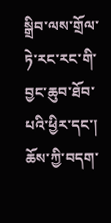སྒྲིབ་ལས་གྲོལ་ཏེ་རང་རང་གི་བྱང་ཆུབ་ཐོབ་པའི་ཕྱིར་དང་། ཆོས་ཀྱི་བདག་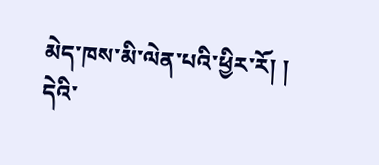མེད་ཁས་མི་ལེན་པའི་ཕྱིར་རོ། །
དེའི་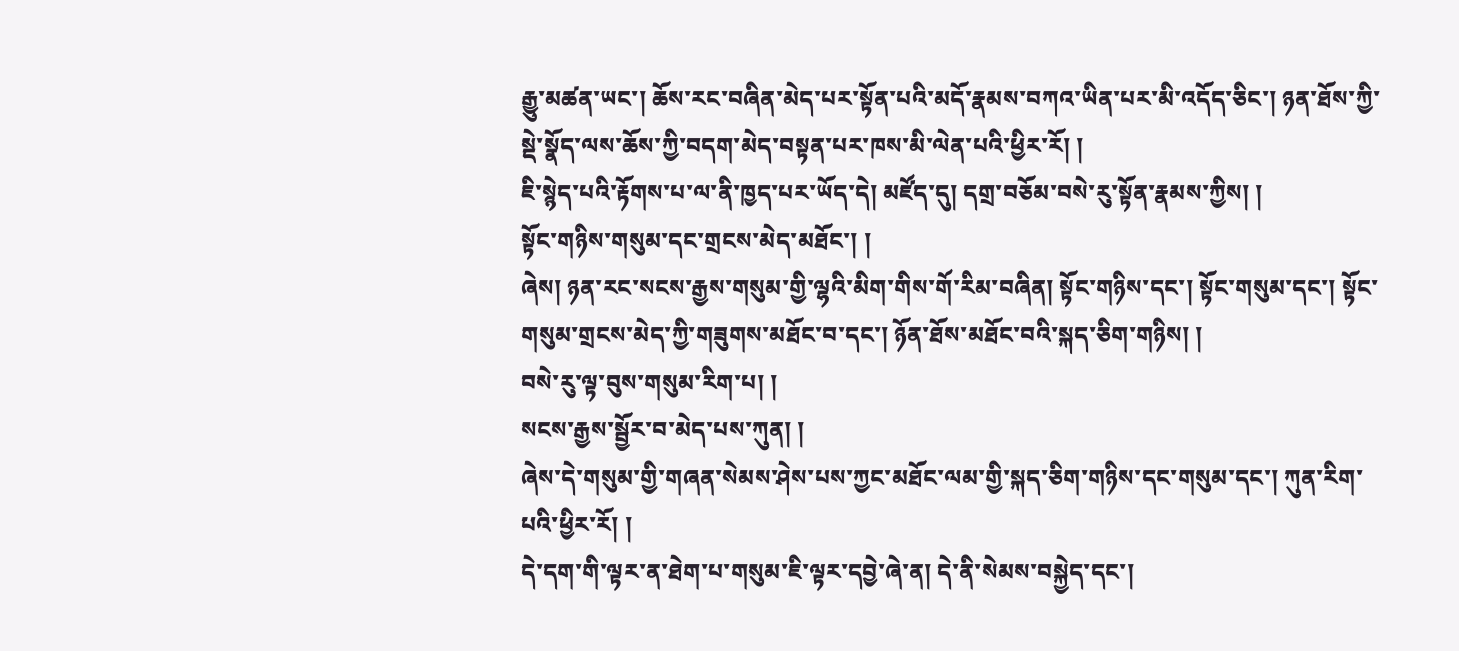རྒྱུ་མཚན་ཡང་། ཆོས་རང་བཞིན་མེད་པར་སྟོན་པའི་མདོ་རྣམས་བཀའ་ཡིན་པར་མི་འདོད་ཅིང་། ཉན་ཐོས་ཀྱི་སྡེ་སྣོད་ལས་ཆོས་ཀྱི་བདག་མེད་བསྟན་པར་ཁས་མི་ལེན་པའི་ཕྱིར་རོ། །
ཇི་སྙེད་པའི་རྟོགས་པ་ལ་ནི་ཁྱད་པར་ཡོད་དེ། མཛོད་དུ། དགྲ་བཅོམ་བསེ་རུ་སྟོན་རྣམས་ཀྱིས། །
སྟོང་གཉིས་གསུམ་དང་གྲངས་མེད་མཐོང་། །
ཞེས། ཉན་རང་སངས་རྒྱས་གསུམ་གྱི་ལྷའི་མིག་གིས་གོ་རིམ་བཞིན། སྟོང་གཉིས་དང་། སྟོང་གསུམ་དང་། སྟོང་གསུམ་གྲངས་མེད་ཀྱི་གཟུགས་མཐོང་བ་དང་། ཉོན་ཐོས་མཐོང་བའི་སྐད་ཅིག་གཉིས། །
བསེ་རུ་ལྟ་བུས་གསུམ་རིག་པ། །
སངས་རྒྱས་སྦྱོར་བ་མེད་པས་ཀུན། །
ཞེས་དེ་གསུམ་གྱི་གཞན་སེམས་ཤེས་པས་ཀྱང་མཐོང་ལམ་གྱི་སྐད་ཅིག་གཉིས་དང་གསུམ་དང་། ཀུན་རིག་པའི་ཕྱིར་རོ། །
དེ་དག་གི་ལྟར་ན་ཐེག་པ་གསུམ་ཇི་ལྟར་དབྱེ་ཞེ་ན། དེ་ནི་སེམས་བསྐྱེད་དང་།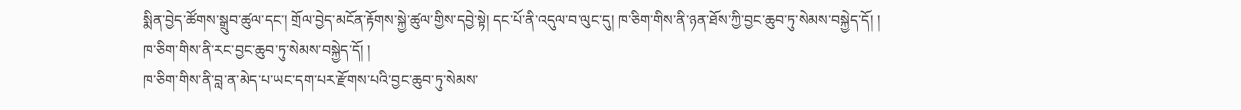སྨིན་བྱེད་ཚོགས་སྒྲུབ་ཚུལ་དང་། གྲོལ་བྱེད་མངོན་རྟོགས་སྐྱེ་ཚུལ་གྱིས་དབྱེ་སྟེ། དང་པོ་ནི་འདུལ་བ་ལུང་དུ། ཁ་ཅིག་གིས་ནི་ཉན་ཐོས་ཀྱི་བྱང་ཆུབ་ཏུ་སེམས་བསྐྱེད་དོ། །
ཁ་ཅིག་གིས་ནི་རང་བྱང་ཆུབ་ཏུ་སེམས་བསྐྱེད་དོ། །
ཁ་ཅིག་གིས་ནི་བླ་ན་མེད་པ་ཡང་དག་པར་རྫོགས་པའི་བྱང་ཆུབ་ཏུ་སེམས་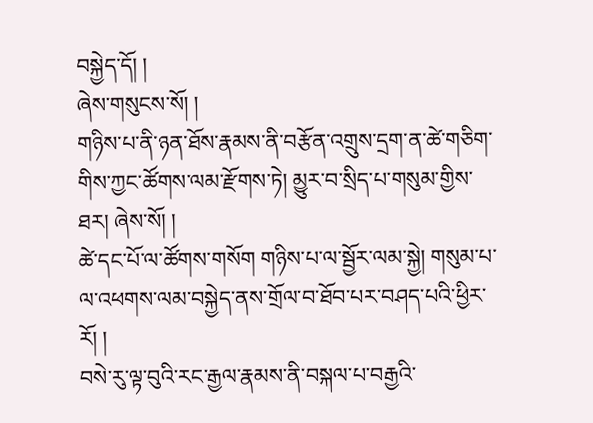བསྐྱེད་དོ། །
ཞེས་གསུངས་སོ། །
གཉིས་པ་ནི་ཉན་ཐོས་རྣམས་ནི་བརྩོན་འགྲུས་དྲག་ན་ཚེ་གཅིག་གིས་ཀྱང་ཚོགས་ལམ་རྫོགས་ཏེ། མྱུར་བ་སྲིད་པ་གསུམ་གྱིས་ཐར། ཞེས་སོ། །
ཚེ་དང་པོ་ལ་ཚོགས་གསོག གཉིས་པ་ལ་སྦྱོར་ལམ་སྐྱེ། གསུམ་པ་ལ་འཕགས་ལམ་བསྐྱེད་ནས་གྲོལ་བ་ཐོབ་པར་བཤད་པའི་ཕྱིར་རོ། །
བསེ་རུ་ལྟ་བུའི་རང་རྒྱལ་རྣམས་ནི་བསྐལ་པ་བརྒྱའི་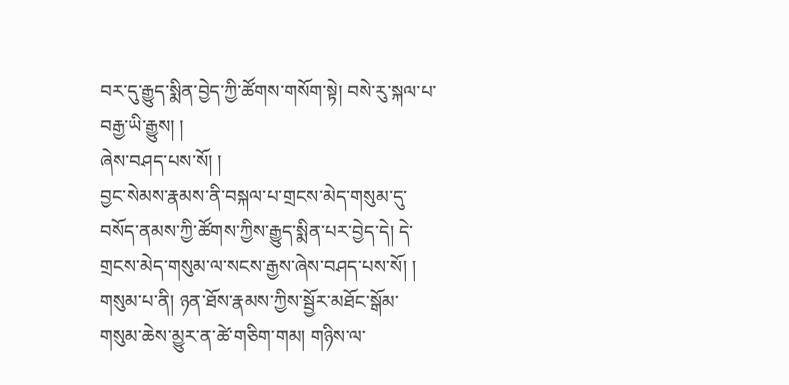བར་དུ་རྒྱུད་སྨིན་བྱེད་ཀྱི་ཚོགས་གསོག་སྟེ། བསེ་རུ་སྐལ་པ་བརྒྱ་ཡི་རྒྱུས། །
ཞེས་བཤད་པས་སོ། །
བྱང་སེམས་རྣམས་ནི་བསྐལ་པ་གྲངས་མེད་གསུམ་དུ་བསོད་ནམས་ཀྱི་ཚོགས་ཀྱིས་རྒྱུད་སྨིན་པར་བྱེད་དེ། དེ་གྲངས་མེད་གསུམ་ལ་སངས་རྒྱས་ཞེས་བཤད་པས་སོ། །
གསུམ་པ་ནི། ཉན་ཐོས་རྣམས་ཀྱིས་སྦྱོར་མཐོང་སྒོམ་གསུམ་ཆེས་མྱུར་ན་ཚེ་གཅིག་གམ། གཉིས་ལ་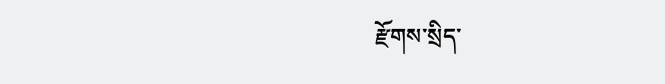རྫོགས་སྲིད་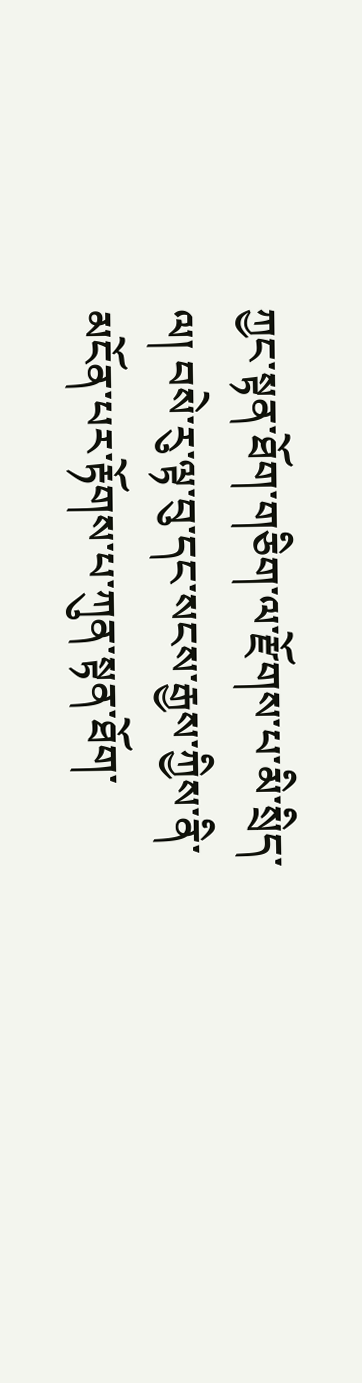ཀྱང་སྟན་ཐོག་གཅིག་ལ་རྫོགས་པ་མི་སྲིད་ལ། བསེ་རུ་ལྟ་བུ་དང་སངས་རྒྱས་ཀྱིས་ནི་མངོན་པར་རྟོགས་པ་ཀུན་སྟན་ཐོག་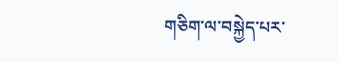གཅིག་ལ་བསྐྱེད་པར་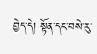བྱེད་དེ། སྟོན་དང་བསེ་རུ་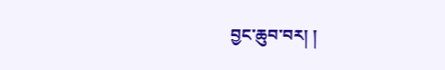བྱང་ཆུབ་བར། །